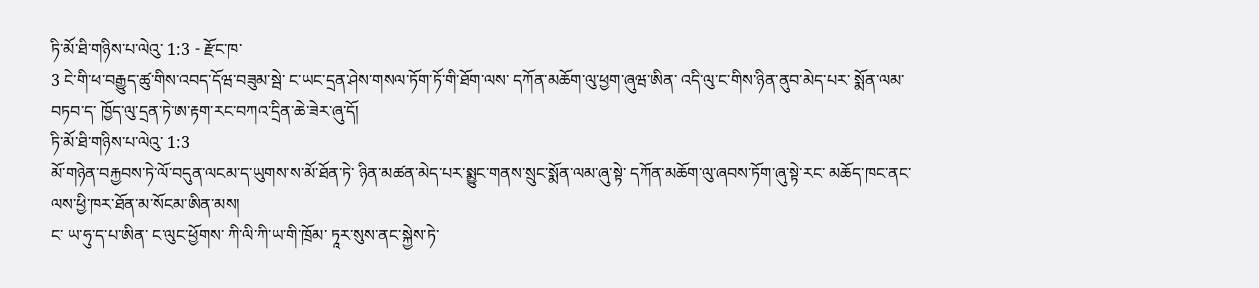ཏི་མོ་ཐི་གཉིས་པ་ལེའུ་ 1:3 - རྫོང་ཁ་
3 ངེ་གི་ཕ་བརྒྱུད་ཚུ་གིས་འབད་དོཝ་བཟུམ་སྦེ་ ང་ཡང་དྲན་ཤེས་གསལ་ཏོག་ཏོ་གི་ཐོག་ལས་ དཀོན་མཆོག་ལུ་ཕྱག་ཞུཝ་ཨིན་ འདི་ལུ་ང་གིས་ཉིན་ནུབ་མེད་པར་ སྨོན་ལམ་བཏབ་ད་ ཁྱོད་ལུ་དྲན་ཏེ་ཨ་རྟག་རང་བཀའ་དྲིན་ཆེ་ཟེར་ཞུ་དོ།
ཏི་མོ་ཐི་གཉིས་པ་ལེའུ་ 1:3
མོ་གཉེན་བརྐྱབས་ཏེ་ལོ་བདུན་ལངམ་ད་ཡུགས་ས་མོ་ཐོན་ཏེ་ ཉིན་མཚན་མེད་པར་སྨྱུང་གནས་སྲུང་སྨོན་ལམ་ཞུ་སྟེ་ དཀོན་མཆོག་ལུ་ཞབས་ཏོག་ཞུ་སྟེ་རང་ མཆོད་ཁང་ནང་ལས་ཕྱི་ཁར་ཐོན་མ་སོངམ་ཨིན་མས།
ང་ ཡ་ཧུ་ད་པ་ཨིན་ ང་ལུང་ཕྱོགས་ ཀི་ལི་ཀི་ཡ་གི་ཁྲོམ་ ཏཱར་སུས་ནང་སྐྱེས་ཏེ་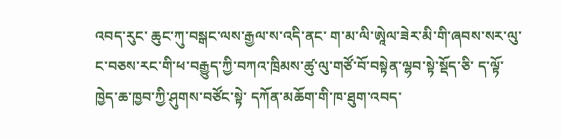འབད་རུང་ ཆུང་ཀུ་བསྒང་ལས་རྒྱལ་ས་འདི་ནང་ ག་མ་ལི་ཨཱེལ་ཟེར་མི་གི་ཞབས་སར་ལུ་ ང་བཅས་རང་གི་ཕ་བརྒྱུད་ཀྱི་བཀའ་ཁྲིམས་ཚུ་ལུ་གཙོ་བོ་བསྟེན་ལྷབ་སྟེ་སྡོད་ཅི་ ད་ལྟོ་ཁྱེད་ཆ་ཁྱབ་ཀྱི་ཤུགས་བཙོང་སྟེ་ དཀོན་མཆོག་གི་ཁ་ཐུག་འབད་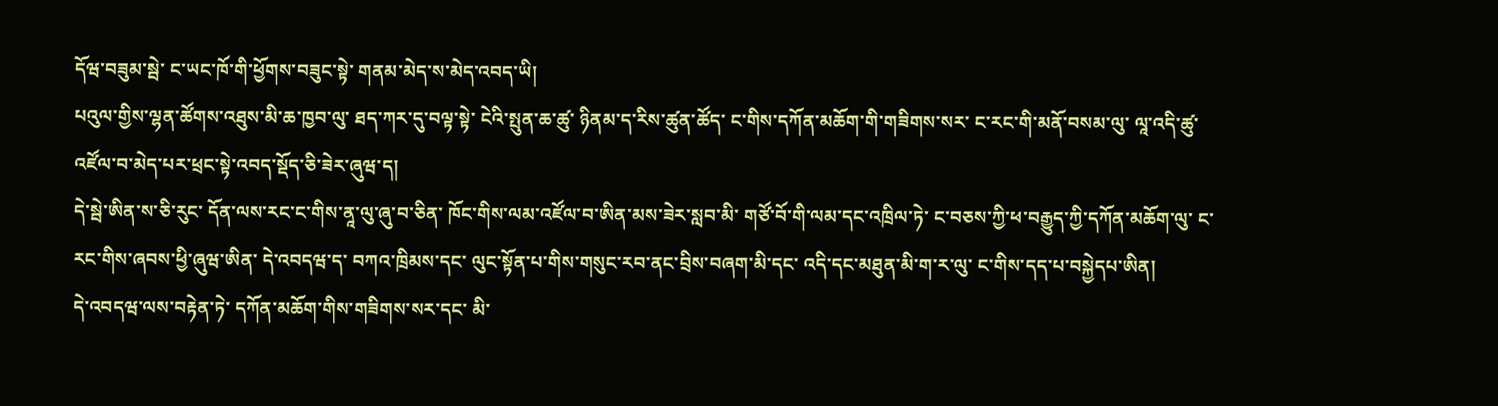དོཝ་བཟུམ་སྦེ་ ང་ཡང་ཁོ་གི་ཕྱོགས་བཟུང་སྟེ་ གནམ་མེད་ས་མེད་འབད་ཡི།
པའུལ་གྱིས་ལྷན་ཚོགས་འཐུས་མི་ཆ་ཁྱབ་ལུ་ ཐད་ཀར་དུ་བལྟ་སྟེ་ ངེའི་སྤུན་ཆ་ཚུ་ ཉིནམ་ད་རིས་ཚུན་ཚོད་ ང་གིས་དཀོན་མཆོག་གི་གཟིགས་སར་ ང་རང་གི་མནོ་བསམ་ལུ་ ལཱ་འདི་ཚུ་འཛོལ་བ་མེད་པར་ཕྲང་སྟེ་འབད་སྡོད་ཅི་ཟེར་ཞུཝ་ད།
དེ་སྦེ་ཨིན་ས་ཅི་རུང་ དོན་ལས་རང་ང་གིས་ནཱ་ལུ་ཞུ་བ་ཅིན་ ཁོང་གིས་ལམ་འཛོལ་བ་ཨིན་མས་ཟེར་སླབ་མི་ གཙོ་བོ་གི་ལམ་དང་འཁྲིལ་ཏེ་ ང་བཅས་ཀྱི་ཕ་བརྒྱུད་ཀྱི་དཀོན་མཆོག་ལུ་ ང་རང་གིས་ཞབས་ཕྱི་ཞུཝ་ཨིན་ དེ་འབདཝ་ད་ བཀའ་ཁྲིམས་དང་ ལུང་སྟོན་པ་གིས་གསུང་རབ་ནང་བྲིས་བཞག་མི་དང་ འདི་དང་མཐུན་མི་ག་ར་ལུ་ ང་གིས་དད་པ་བསྐྱེདཔ་ཨིན།
དེ་འབདཝ་ལས་བརྟེན་ཏེ་ དཀོན་མཆོག་གིས་གཟིགས་སར་དང་ མི་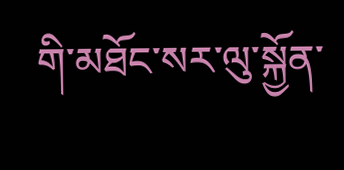གི་མཐོང་སར་ལུ་སྐྱོན་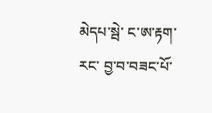མེདཔ་སྦེ་ ང་ཨ་རྟག་རང་ བྱ་བ་བཟང་པོ་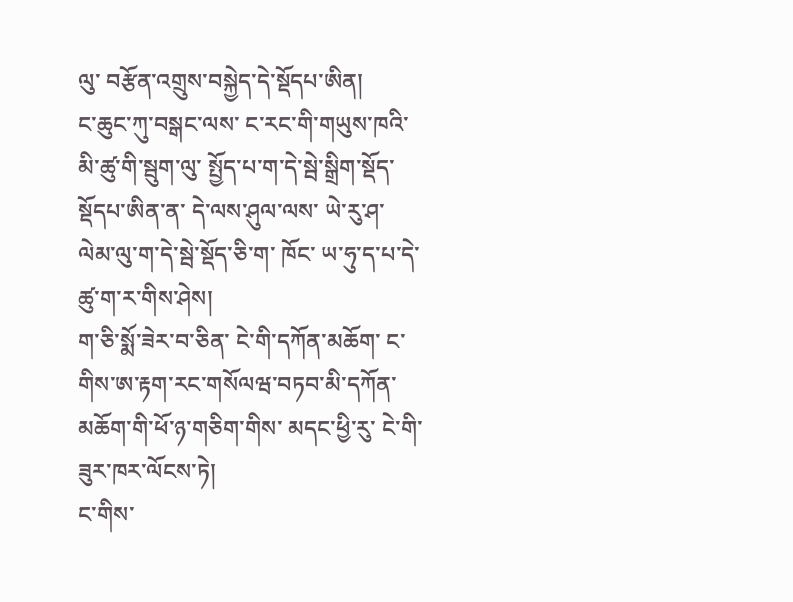ལུ་ བརྩོན་འགྲུས་བསྐྱེད་དེ་སྡོདཔ་ཨིན།
ང་ཆུང་ཀུ་བསྒང་ལས་ ང་རང་གི་གཡུས་ཁའི་ མི་ཚུ་གི་སྦུག་ལུ་ སྤྱོད་པ་ག་དེ་སྦེ་སྒྲིག་སྡོད་སྡོདཔ་ཨིན་ན་ དེ་ལས་ཤུལ་ལས་ ཡེ་རུ་ཤ་ལེམ་ལུ་ག་དེ་སྦེ་སྡོད་ཅི་ག་ ཁོང་ ཡ་ཧུ་ད་པ་དེ་ཚུ་ག་ར་གིས་ཤེས།
ག་ཅི་སྨོ་ཟེར་བ་ཅིན་ ངེ་གི་དཀོན་མཆོག་ ང་གིས་ཨ་རྟག་རང་གསོལཝ་བཏབ་མི་དཀོན་མཆོག་གི་ཕོ་ཉ་གཅིག་གིས་ མདང་ཕྱི་རུ་ ངེ་གི་ཟུར་ཁར་ལོངས་ཏེ།
ང་གིས་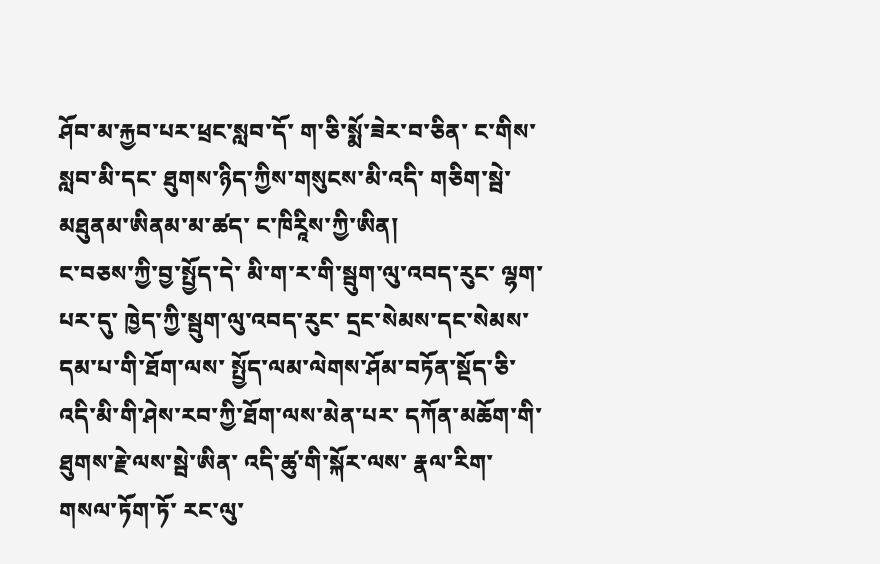ཤོབ་མ་རྐྱབ་པར་ཕྲང་སླབ་དོ་ ག་ཅི་སྨོ་ཟེར་བ་ཅིན་ ང་གིས་སླབ་མི་དང་ ཐུགས་ཉིད་ཀྱིས་གསུངས་མི་འདི་ གཅིག་སྦེ་མཐུནམ་ཨིནམ་མ་ཚད་ ང་ཁིརཱིས་ཀྱི་ཨིན།
ང་བཅས་ཀྱི་བྱ་སྤྱོད་དེ་ མི་ག་ར་གི་སྦུག་ལུ་འབད་རུང་ ལྷག་པར་དུ་ ཁྱེད་ཀྱི་སྦུག་ལུ་འབད་རུང་ དྲང་སེམས་དང་སེམས་དམ་པ་གི་ཐོག་ལས་ སྤྱོད་ལམ་ལེགས་ཤོམ་བཏོན་སྡོད་ཅི་ འདི་མི་གི་ཤེས་རབ་ཀྱི་ཐོག་ལས་མེན་པར་ དཀོན་མཆོག་གི་ཐུགས་རྗེ་ལས་སྦེ་ཨིན་ འདི་ཚུ་གི་སྐོར་ལས་ རྣལ་རིག་གསལ་ཏོག་ཏོ་ རང་ལུ་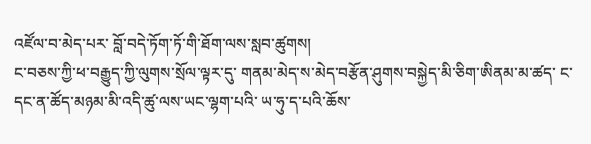འཛོལ་བ་མེད་པར་ བློ་བདེ་ཏོག་ཏོ་གི་ཐོག་ལས་སླབ་ཚུགས།
ང་བཅས་ཀྱི་ཕ་བརྒྱུད་ཀྱི་ལུགས་སྲོལ་ལྟར་དུ་ གནམ་མེད་ས་མེད་བརྩོན་ཤུགས་བསྐྱེད་མི་ཅིག་ཨིནམ་མ་ཚད་ ང་དང་ན་ཚོད་མཉམ་མི་འདི་ཚུ་ལས་ཡང་ལྷག་པའི་ ཡ་ཧུ་ད་པའི་ཆོས་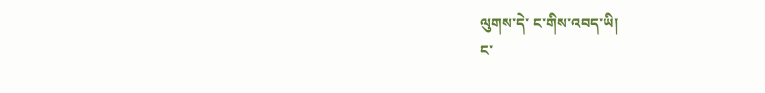ལུགས་དེ་ ང་གིས་འབད་ཡི།
ང་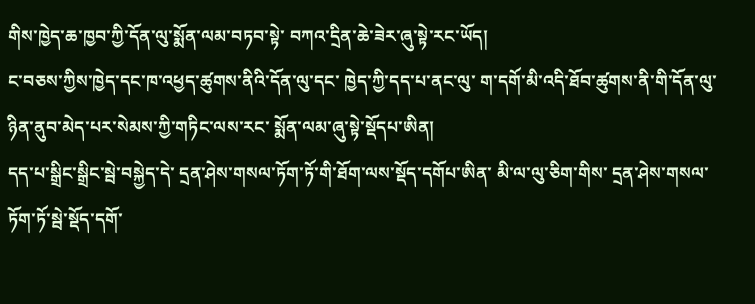གིས་ཁྱེད་ཆ་ཁྱབ་ཀྱི་དོན་ལུ་སྨོན་ལམ་བཏབ་སྟེ་ བཀའ་དྲིན་ཆེ་ཟེར་ཞུ་སྟེ་རང་ཡོད།
ང་བཅས་ཀྱིས་ཁྱེད་དང་ཁ་འཕྱད་ཚུགས་ནིའི་དོན་ལུ་དང་ ཁྱེད་ཀྱི་དད་པ་ནང་ལུ་ ག་དགོ་མི་འདི་ཐོབ་ཚུགས་ནི་གི་དོན་ལུ་ ཉིན་ནུབ་མེད་པར་སེམས་ཀྱི་གཏིང་ལས་རང་ སྨོན་ལམ་ཞུ་སྟེ་སྡོདཔ་ཨིན།
དད་པ་སྒྲིང་སྒྲིང་སྦེ་བསྐྱེད་དེ་ དྲན་ཤེས་གསལ་ཏོག་ཏོ་གི་ཐོག་ལས་སྡོད་དགོཔ་ཨིན་ མི་ལ་ལུ་ཅིག་གིས་ དྲན་ཤེས་གསལ་ཏོག་ཏོ་སྦེ་སྡོད་དགོ་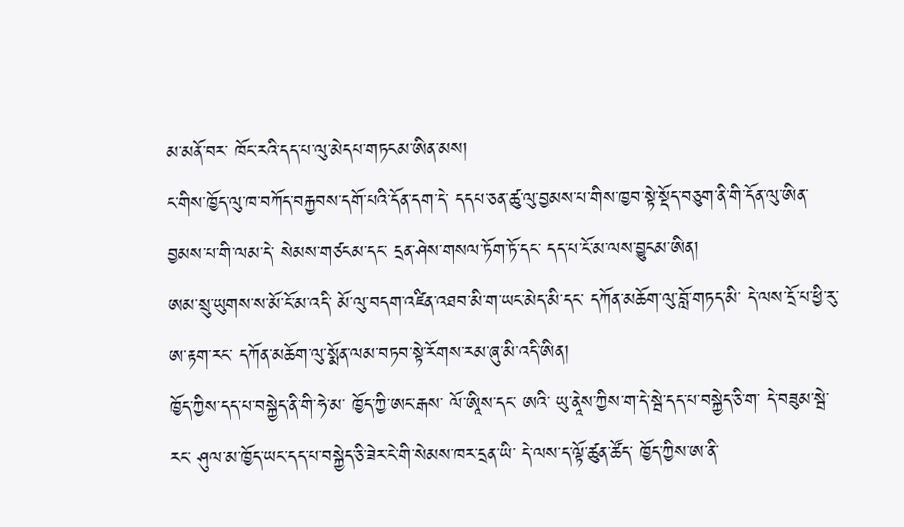མ་མནོ་བར་ ཁོང་རའི་དད་པ་ལུ་མེདཔ་གཏངམ་ཨིན་མས།
ང་གིས་ཁྱོད་ལུ་ཁ་བཀོད་བརྐྱབས་དགོ་པའི་དོན་དག་དེ་ དདཔ་ཅན་ཚུ་ལུ་བྱམས་པ་གིས་ཁྱབ་སྟེ་སྡོད་བཅུག་ནི་གི་དོན་ལུ་ཨིན་ བྱམས་པ་གི་ལམ་དེ་ སེམས་གཙངམ་དང་ དྲན་ཤེས་གསལ་ཏོག་ཏོ་དང་ དད་པ་ངོ་མ་ལས་བྱུངམ་ཨིན།
ཨམ་སྲུ་ཡུགས་ས་མོ་ངོ་མ་འདི་ མོ་ལུ་བདག་འཛིན་འཐབ་མི་ག་ཡང་མེད་མི་དང་ དཀོན་མཆོག་ལུ་བློ་གཏད་མི་ དེ་ལས་དྲོ་པ་ཕྱི་རུ་ཨ་རྟག་རང་ དཀོན་མཆོག་ལུ་སྨོན་ལམ་བཏབ་སྟེ་རོགས་རམ་ཞུ་མི་འདི་ཨིན།
ཁྱོད་ཀྱིས་དད་པ་བསྐྱེད་ནི་གི་ཧེ་མ་ ཁྱོད་ཀྱི་ཨང་རྒས་ ལོ་ཨཱིས་དང་ ཨའི་ ཡུ་ནཱེས་ཀྱིས་ག་དེ་སྦེ་དད་པ་བསྐྱེད་ཅི་ག་ དེ་བཟུམ་སྦེ་རང་ ཤུལ་མ་ཁྱོད་ཡང་དད་པ་བསྐྱེད་ཅི་ཟེར་ངེ་གི་སེམས་ཁར་དྲན་ཡི་ དེ་ལས་ད་ལྟོ་ཚུན་ཚོད་ ཁྱོད་ཀྱིས་ཨ་ནི་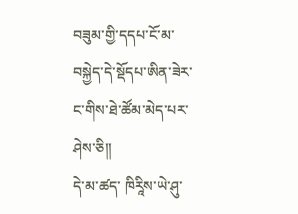བཟུམ་གྱི་དདཔ་ངོ་མ་བསྐྱེད་དེ་སྡོདཔ་ཨིན་ཟེར་ ང་གིས་ཐེ་ཚོམ་མེད་པར་ཤེས་ཅི།།
དེ་མ་ཚད་ ཁིརཱིས་ཡེ་ཤུ་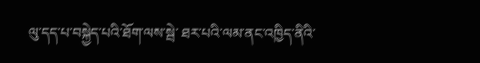ལུ་དད་པ་བསྐྱེད་པའི་ཐོག་ལས་སྦེ་ ཐར་པའི་ལམ་ནང་འཁྱིད་ནིའི་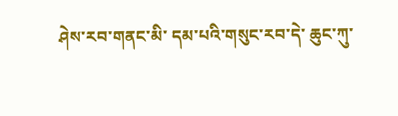ཤེས་རབ་གནང་མི་ དམ་པའི་གསུང་རབ་དེ་ ཆུང་ཀུ་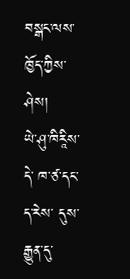བསྒང་ལས་ ཁྱོད་ཀྱིས་ཤེས།
ཡེ་ཤུ་ཁིརཱིས་དེ་ ཁ་ཙ་དང་ད་རེས་ དུས་རྒྱུན་དུ་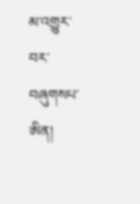མ་འགྱུར་བར་བཞུགསཔ་ཨིན།